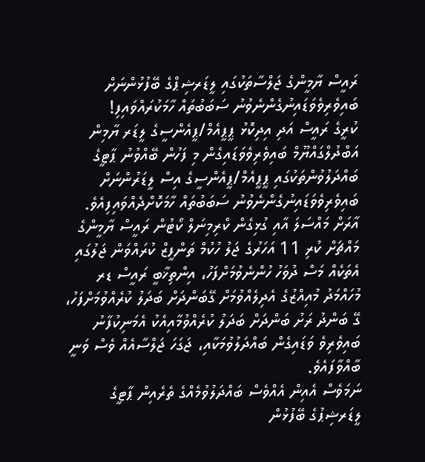ރައީސް ޔާމީންގެ ޖަލްސާތަކުގައި ލީޑަރޝިޕްގެ ބޭފުޅުންނަށް ބައިވެރިވެވަޑައިނުގެންނެވުނު ސަބަބުތައް ހާމަކުރައްވައިފި!
ކުރީގެ ރައީސް އަދި އިދިކޮޅު ޕީޕީއެމް/ޕީއެންސީގެ ލީޑަރ ޔާމިން އަބްދުލްގައްޔޫމް ބައިވެރިވެވަޑައިގެން މި ފަހުން ބޭއްވުނު ޕާޓީގެ ބައްދަލުވުންތަކުގައި ޕީޕީއެމް/ޕީއެންސީގެ އިސް ލީޑަރުންނަށް ބައިވެރިވެވަޑައިނުގެންނެވުނު ސަބަބުތައް ހާމަކޮށްދެއްވައިފިއެވެ.
އާރަށް މައްސަލަ އާއި ގުޅިގެން ކްރިމިނަލް ކޯޓުން ރައީސް ޔާމީންގެ މައްޗަށް ކުރި 11 އަހަރުގެ ޖަލު ހުކުމް ތަންފީޒް ކުރައްވަން ޖަލުގައި އެތަކެއް މަސް ދުވަހު ހުންނެވުމަށްފަހު، އިންތިޚާބީ ރައީސް ޑރ މުހައްމަދު މުއިއްޒުގެ އެދިލެއްވުމަށް ގޭބަންދަށް ބަދަލު ކުރެއްވުމަށްފަހު، ގޭ ބަންދު ރަށު ބަންދަށް ބަދަލު ކުރެއްވުމާއިއެކު އެމަނިކުފާނު ބައިވެރިވެ ވަޑައިގެން ބައްދަލުވުމަކާއި، ޖަގަހަ ޖަލްސާއެއް ވެސް ވަނީ ބާއްވާފައެވެ.
ނަމަވެސް އެއިން އެއްވެސް ބައްދަލުވުމެއްގެ ތެރެއިން ޕާޓީގެ ލީޑަރޝިޕުގެ ބޭފުޅުން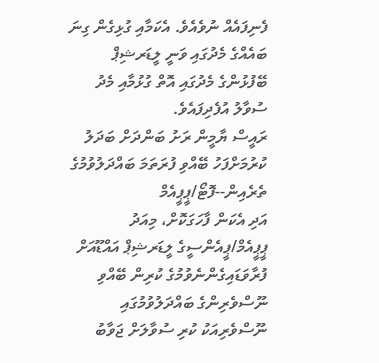ފެނިފައެއް ނުވެއެވެ. އެކަމާއި ގުޅިގެން ގިނަ ބައެއްގެ މެދުގައި ވަނީ ލީޑަރޝިޕް ބޭފުޅުންގެ މެދުގައި އޮތް ގުޅުމާއި މެދު ސުވާލު އުފެދިފައެވެ.
ރައީސް ޔާމީން ރަށު ބަންދަށް ބަދަލު ކުރުމަށްފަހު ބޭއްވި ފުރަތަމަ ބައްދަލުވުމުގެ ތެރެއިން--ފޮޓޯ/ޕީޕީއެމް
އަދި އެކަން ފާހަގަކޮށް، މިއަދު ޕީޕީއެމް/ޕީއެންސީގެ ލީޑަރޝިޕް އައްޑޫއަށް ފުރާވަޑައިގެންނެވުމުގެ ކުރިން ބޭއްވި ނޫސްވެރިންގެ ބައްދަލުވުމުގައި ނޫސްވެރިއަކު ކުރި ސުވާލަށް ޖަވާބު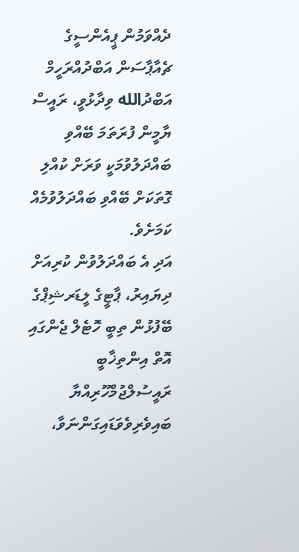ދެއްވަމުން ޕީއެންސީގެ ޗެއާޕާސަން އަބްދުއްރަހީމް އަބްދުالله ވިދާޅުވީ، ރައީސް ޔާމީން ފުރަތަމަ ބޭއްވި ބައްދަލުވުމަކީ ވަރަށް ކުއްލި ގޮތަކަށް ބޭއްވި ބައްދަލުވުމެއް ކަމަށެވެ.
އަދި އެ ބައްދަލުވުން ކުރިއަށް ދިޔައިރު، ޕާޓީގެ ލީޑަރޝިޕްގެ ބޭފުޅުން ތިބީ ހޮޓެލް ޖެންގައި އޮތް އިންތިޚާބީ ރައީސުލްޖުމްހޫރިއްޔާ ބައިވެރިވެވަޑައިގަންނަވާ،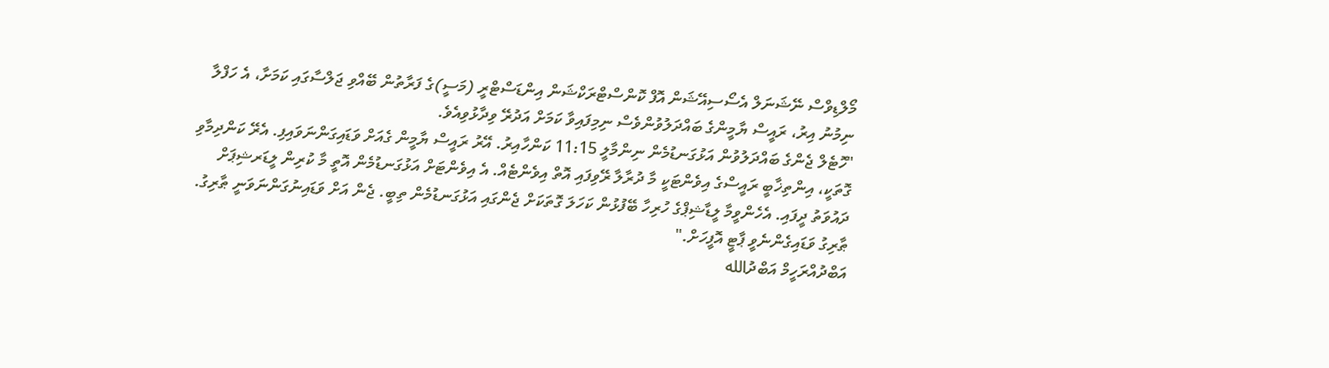މޯލްޑިވްސް ނޭޝަނަލް އެސޯސިއޭޝަން އޮފް ކޮންސްޓްރަކްޝަން އިންޑަސްޓްރީ (މަސީ)ގެ ފަރާތުން ބޭއްވި ޖަލްސާގައި ކަމަށާ، އެ ހަފްލާ ނިމުނު އިރު، ރައީސް ޔާމީންގެ ބައްދަލުވުންވެސް ނިމިފައިވާ ކަމަށް އަދުރޭ ވިދާޅުވިއެވެ.
"ހޮޓެލް ޖެންގެ ބައްދަލުވުން އަޅުގަނޑުމެން ނިންމާލީ 11:15 ކަންހާއިރު. އޭރު ރައީސް ޔާމީން ގެއަށް ވަޑައިގަންނަވައިފި. އެރޭ ކަންދިމާވި ގޮތަކީ، އިންތިޚާބީ ރައީސްގެ އިވެންޓަކީ މާ ދުރާލާ ރޭވިފައި އޮތް އިވެންޓެއް. އެ އިވެންޓަށް އަޅުގަނޑުމެން އޮތީ މާ ކުރިން ލީޑަރޝިޕަށް ދައުވަތު ދީފައި. އެހެންވީމާ ލީޑާޝިޕްގެ ހުރިހާ ބޭފުޅުން ކަހަލަ ގޮތަކަށް ޖެންގައި އަޅުގަނޑުމެން ތިބީ. ޖެން އަށް ވަޑައިނުގަންނަވަނީ ޠާރިގު. ޠާރިގު ވަޑައިގެންނެވީ ޕާޓީ އޮފީހަށް."
އަބްދުއްރަހީމް އަބްދުالله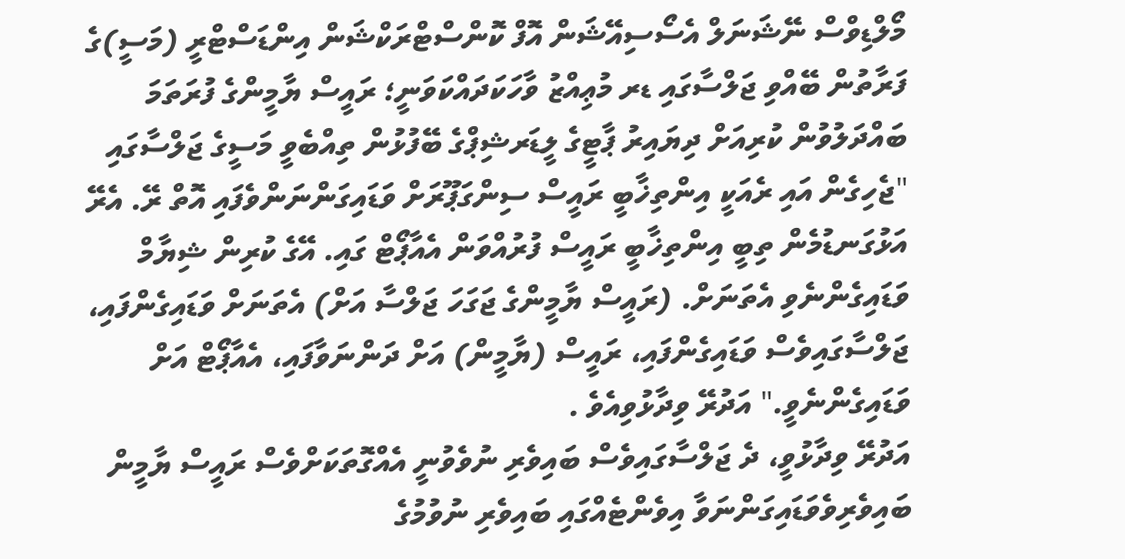މޯލްޑިވްސް ނޭޝަނަލް އެސޯސިއޭޝަން އޮފް ކޮންސްޓްރަކްޝަން އިންޑަސްޓްރީ (މަސީ)ގެ ފަރާތުން ބޭއްވި ޖަލްސާގައި ޑރ މުޢިއްޒު ވާހަކަދައްކަވަނީ؛ ރައީސް ޔާމީންގެ ފުރަތަމަ ބައްދަލުވުން ކުރިއަށް ދިޔައިރު ޕާޓީގެ ލީޑަރޝިޕްގެ ބޭފުޅުން ތިއްބެވީ މަސީގެ ޖަލްސާގައި
"ޖެހިގެން އައި ރެއަކީ އިންތިޚާބީ ރައީސް ސިންގަޕޫރަށް ވަޑައިގަންނަންވެފައި އޮތް ރޭ. އެރޭ އަޅުގަނޑުމެން ތިބީ އިންތިޚާބީ ރައީސް ފުރުއްވަން އެއާޕޯޓް ގައި. އޭގެ ކުރިން ޝިޔާމް ވަޑައިގެންނެވި އެތަނަށް. (ރައީސް ޔާމީންގެ ޖަގަހަ ޖަލްސާ އަށް) އެތަނަށް ވަޑައިގެންފައި، ޖަލްސާގައިވެސް ވަޑައިގެންފައި، ރައީސް (ޔާމީން) އަށް ދަންނަވާފައި، އެއާޕޯޓް އަށް ވަޑައިގެންނެވީ." އަދުރޭ ވިދާޅުވިއެވެ .
އަދުރޭ ވިދާޅުވީ، ދެ ޖަލްސާގައިވެސް ބައިވެރި ނުވެވުނީ އެއްގޮތަކަށްވެސް ރައީސް ޔާމީން ބައިވެރިވެވަޑައިގަންނަވާ އިވެންޓެއްގައި ބައިވެރި ނުވުމުގެ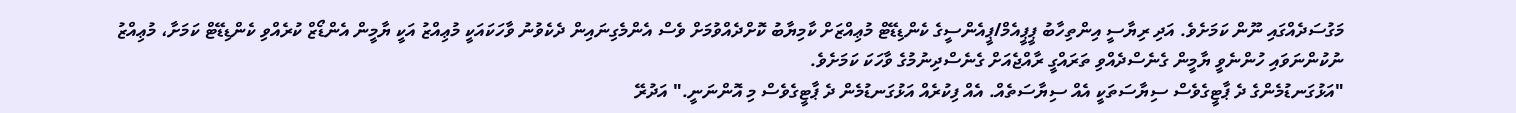މަގުސަދެއްގައި ނޫން ކަމަށެވެ. އަދި ރިޔާސީ އިންތިހާބު ޕީޕީއެމް/ޕީއެންސީގެ ކެންޑިޑޭޓް މުޢިއްޒަށް ކާމިޔާބު ކޮށްދެއްވުމަށް ވެސް އެންމެގިނައިން ދެކެވުނު ވާހަކައަކީ މުޢިއްޒު އަކީ ޔާމީން އެންޑޯޒް ކުރެއްވި ކެންޑިޑޭޓް ކަމަށާ، މުޢިއްޒު ނުކުންނަވައި ހުންނެވީ ޔާމީން ގެނެސްދެއްވި ތަރައްގީ ރާއްޖެއަށް ގެނެސްދިނުމުގެ ވާހަކަ ކަމަށެވެ.
"އަޅުގަނޑުމެންގެ ދެ ޕާޓީގެވެސް ސިޔާސަތަކީ އެއް ސިޔާސަތެއް. އެއް ފިކުރެއް އަޅުގަނޑުމެން ދެ ޕާޓީގެވެސް މި އޮންނަނީ." އަދުރޭ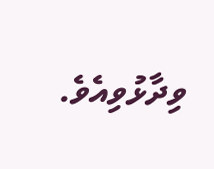ވިދާޅުވިއެވެ.